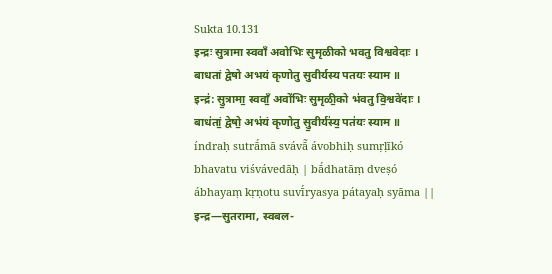Sukta 10.131
इन्द्रः सुत्रामा स्ववाँ अवोभिः सुमृळीको भवतु विश्ववेदाः । बाधतां द्वेषो अभयं कृणोतु सुवीर्यस्य पतयः स्याम ॥
इन्द्र॑: सु॒त्रामा॒ स्ववाँ॒ अवो॑भिः सुमृळी॒को भ॑वतु वि॒श्ववे॑दाः । बाध॑तां॒ द्वेषो॒ अभ॑यं कृणोतु सु॒वीर्य॑स्य॒ पत॑यः स्याम ॥
índraḥ sutrā́mā svávā̃ ávobhiḥ sumṛḷīkó bhavatu viśvávedāḥ | bā́dhatāṃ dveṣó ábhayaṃ kṛṇotu suvī́ryasya pátayaḥ syāma ||
इन्द्र—सुतरामा, स्वबल-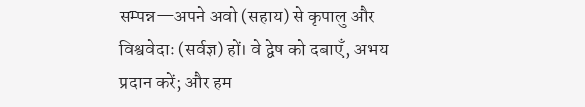सम्पन्न—अपने अवो (सहाय) से कृपालु और विश्ववेदाः (सर्वज्ञ) हों। वे द्वेष को दबाएँ, अभय प्रदान करें; और हम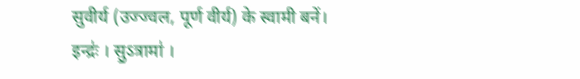सुवीर्य (उज्ज्वल, पूर्ण वीर्य) के स्वामी बनें।
इन्द्रः॑ । सु॒ऽत्रामा॑ ।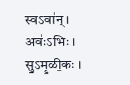स्वऽवा॑न् । अवः॑ऽभिः । सु॒ऽमृ॒ळी॒कः ।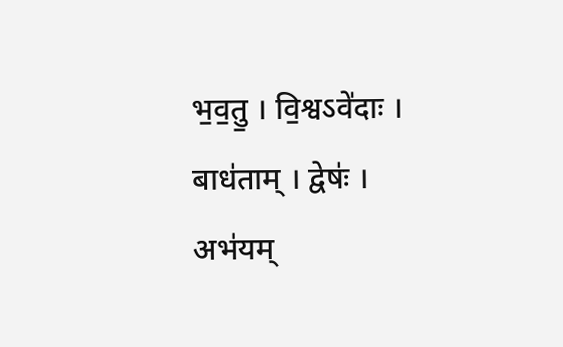भ॒व॒तु॒ । वि॒श्वऽवे॑दाः । बाध॑ताम् । द्वेषः॑ । अभ॑यम्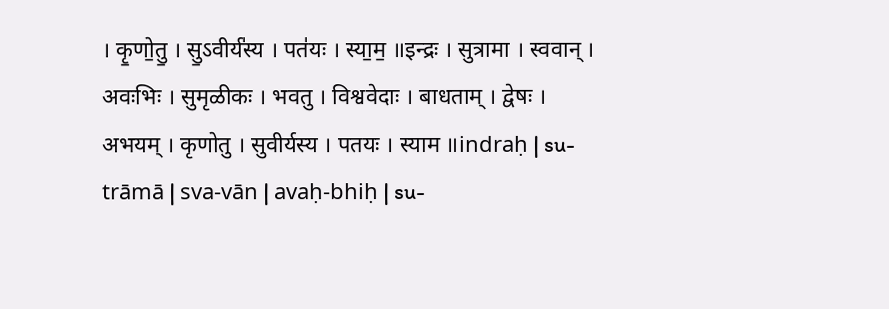। कृ॒णो॒तु॒ । सु॒ऽवीर्य॑स्य । पत॑यः । स्या॒म॒ ॥इन्द्रः । सुत्रामा । स्ववान् । अवःभिः । सुमृळीकः । भवतु । विश्ववेदाः । बाधताम् । द्वेषः । अभयम् । कृणोतु । सुवीर्यस्य । पतयः । स्याम ॥indraḥ | su-trāmā | sva-vān | avaḥ-bhiḥ | su-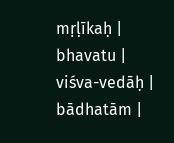mṛḷīkaḥ | bhavatu | viśva-vedāḥ | bādhatām |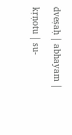dveṣaḥ | abhayam | kṛṇotu | su-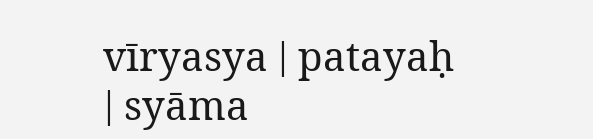vīryasya | patayaḥ | syāma